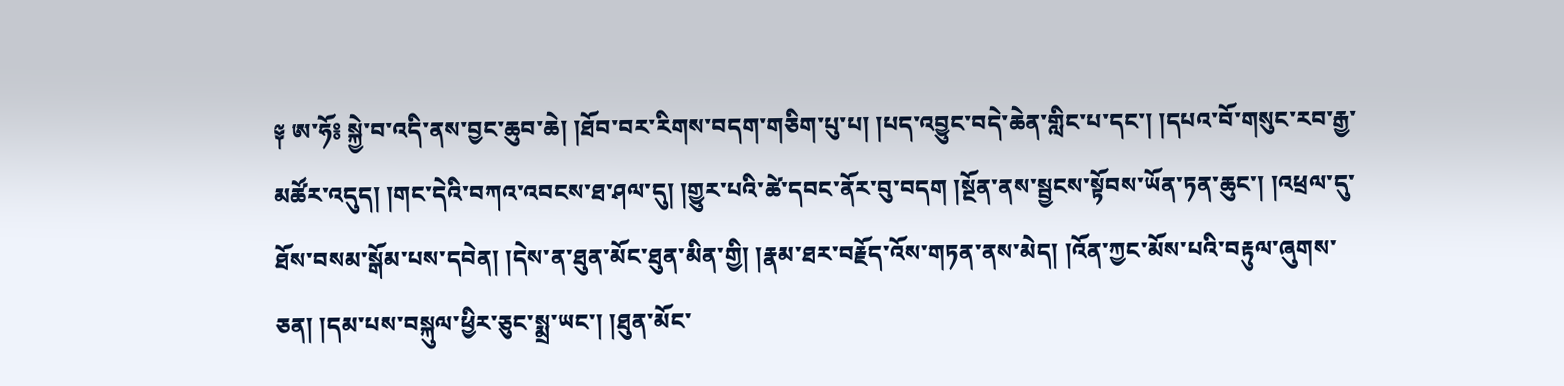༈ ཨ་ཧོ༔ སྐྱེ་བ་འདི་ནས་བྱང་ཆུབ་ཆེ། །ཐོབ་བར་རིགས་བདག་གཅིག་པུ་པ། །པད་འབྱུང་བདེ་ཆེན་གླིང་པ་དང་། །དཔའ་བོ་གསུང་རབ་རྒྱ་མཚོར་འདུད། །གང་དེའི་བཀའ་འབངས་ཐ་ཤལ་དུ། །གྱུར་པའི་ཚེ་དབང་ནོར་བུ་བདག །སྔོན་ནས་སྦྱངས་སྟོབས་ཡོན་ཏན་ཆུང་། །འཕྲལ་དུ་ཐོས་བསམ་སྒོམ་པས་དབེན། །དེས་ན་ཐུན་མོང་ཐུན་མིན་གྱི། །རྣམ་ཐར་བརྗོད་འོས་གཏན་ནས་མེད། །འོན་ཀྱང་མོས་པའི་བརྟུལ་ཞུགས་ཅན། །དམ་པས་བསྐུལ་ཕྱིར་ཅུང་སྨྲ་ཡང་། །ཐུན་མོང་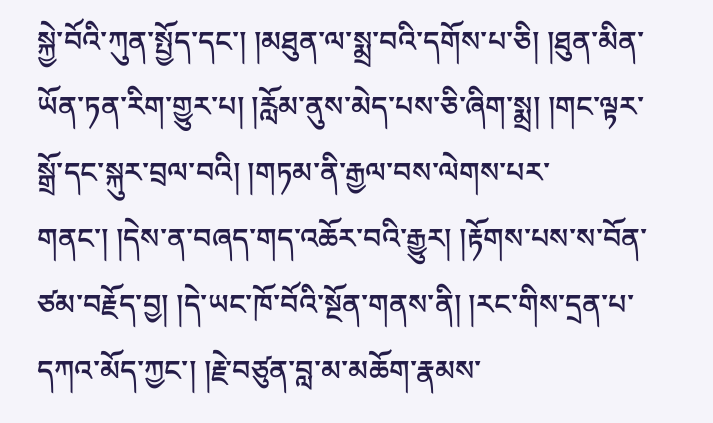སྐྱེ་བོའི་ཀུན་སྤྱོད་དང་། །མཐུན་ལ་སྨྲ་བའི་དགོས་པ་ཅི། །ཐུན་མིན་ཡོན་ཏན་རིག་གྱུར་པ། །རློམ་ནུས་མེད་པས་ཅི་ཞིག་སྨྲ། །གང་ལྟར་སྒྲོ་དང་སྐུར་བྲལ་བའི། །གཏམ་ནི་རྒྱལ་བས་ལེགས་པར་གནང་། །དེས་ན་བཞད་གད་འཆོར་བའི་རྒྱུར། །རྟོགས་པས་ས་བོན་ཙམ་བརྗོད་བྱ། །དེ་ཡང་ཁོ་བོའི་སྔོན་གནས་ནི། །རང་གིས་དྲན་པ་དཀའ་མོད་ཀྱང་། །རྗེ་བཙུན་བླ་མ་མཆོག་རྣམས་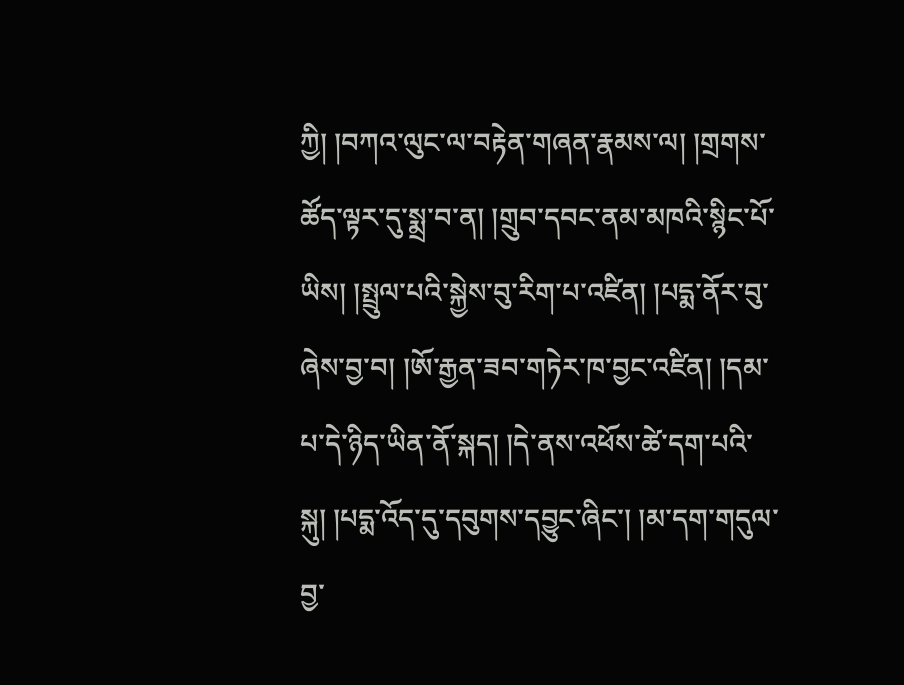ཀྱི། །བཀའ་ལུང་ལ་བརྟེན་གཞན་རྣམས་ལ། །གྲགས་ཚོད་ལྟར་དུ་སྨྲ་བ་ན། །གྲུབ་དབང་ནམ་མཁའི་སྙིང་པོ་ཡིས། །སྤྲུལ་པའི་སྐྱེས་བུ་རིག་པ་འཛིན། །པདྨ་ནོར་བུ་ཞེས་བྱ་བ། །ཨོ་རྒྱན་ཟབ་གཏེར་ཁ་བྱང་འཛིན། །དམ་པ་དེ་ཉིད་ཡིན་ནོ་སྐད། །དེ་ནས་འཕོས་ཚེ་དག་པའི་སྐུ། །པདྨ་འོད་དུ་དབུགས་དབྱུང་ཞིང་། །མ་དག་གདུལ་བྱ་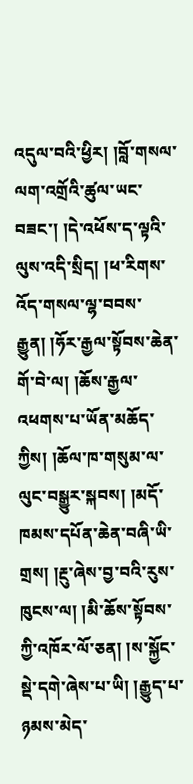འདུལ་བའི་ཕྱིར། །བློ་གསལ་ལག་འགྲོའི་ཚུལ་ཡང་བཟང་། །དེ་འཕོས་ད་ལྟའི་ལུས་འདི་སྲིད། །ཕ་རིགས་འོད་གསལ་ལྷ་བབས་རྒྱུན། །ཧོར་རྒྱལ་སྟོབས་ཆེན་གོ་བེ་ལ། །ཆོས་རྒྱལ་འཕགས་པ་ཡོན་མཆོད་ཀྱིས། །ཆོལ་ཁ་གསུམ་ལ་ལུང་བསྒྱུར་སྐབས། །མདོ་ཁམས་དཔོན་ཆེན་བཞི་ཡི་གྲས། །རྔུ་ཞེས་བྱ་བའི་རུས་ཁུངས་ལ། །མི་ཆོས་སྟོབས་ཀྱི་འཁོར་ལོ་ཅན། །ས་སྐྱོང་སྡེ་དགེ་ཞེས་པ་ཡི། །རྒྱུད་པ་ཉམས་མེད་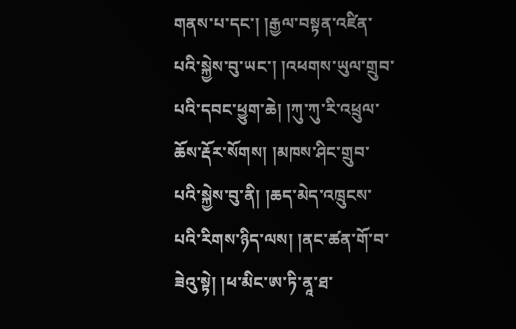གནས་པ་དང་། །རྒྱལ་བསྟན་འཛིན་པའི་སྐྱེས་བུ་ཡང་། །འཕགས་ཡུལ་གྲུབ་པའི་དབང་ཕྱུག་ཆེ། །ཀུ་ཀུ་རི་འཕྲུལ་ཆོས་རྡོར་སོགས། །མཁས་ཤིང་གྲུབ་པའི་སྐྱེས་བུ་ནི། །ཆད་མེད་འཁྲུངས་པའི་རིགས་ཉིད་ལས། །ནང་ཚན་གོ་བ་ཟེའུ་སྟེ། །ཕ་མིང་ཨ་ཏི་ནཱ་ཐ་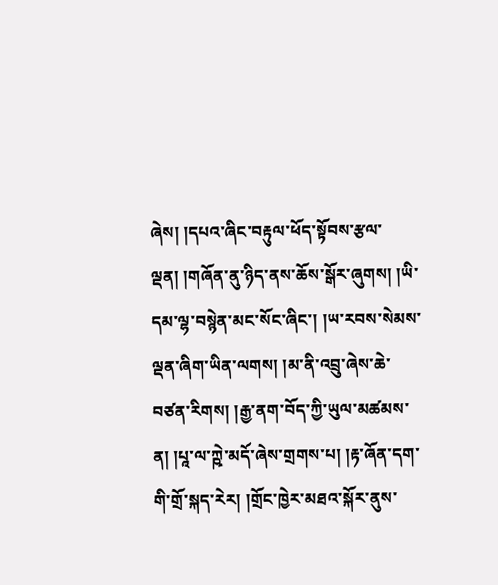ཞེས། །དཔའ་ཞིང་བརྟུལ་ཕོད་སྟོབས་རྩལ་ལྡན། །གཞོན་ནུ་ཉིད་ནས་ཆོས་སྒོར་ཞུགས། །ཡི་དམ་ལྷ་བསྙེན་མང་སོང་ཞིང་། །ཡ་རབས་སེམས་ལྡན་ཞིག་ཡིན་ལགས། །མ་ནི་འབྲུ་ཞེས་ཆེ་བཙན་རིགས། །རྒྱ་ནག་བོད་ཀྱི་ཡུལ་མཚམས་ན། །པཱ་ལ་ཀྵེ་མདོ་ཞེས་གྲགས་པ། །རྟ་ཞོན་དག་གི་གྲོ་སྐད་རེར། །གྲོང་ཁྱེར་མཐའ་སྐོར་ནུས་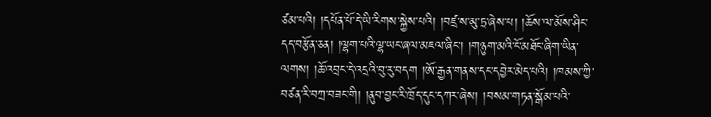ཙམ་པའི། །དཔོན་པོ་དེ་ཡི་རིགས་སྐྱེས་པའི། །བཛྲ་ས་མུ་ཏྲ་ཞེས་པ། །ཆོས་ལ་མོས་ཤིང་དད་བརྩོན་ཅན། །ལྷག་པའི་ལྷ་ཡང་ཞལ་མཇལ་ཞིང་། །གཉུག་མའི་ངོ་མཐོང་ཞིག་ཡིན་ལགས། །ཆོ་འབྲང་དེ་འདྲའི་བུ་རུ་བདག །ཨོ་རྒྱན་གནས་དང་དབྱེར་མེད་པའི། །ཁམས་ཀྱི་བཙན་རི་བཀྲ་བཟང་གི། །ནུབ་བྱང་རི་ཁྲོད་དུང་དཀར་ཞེས། །བསམ་གཏན་སྒོམ་པའི་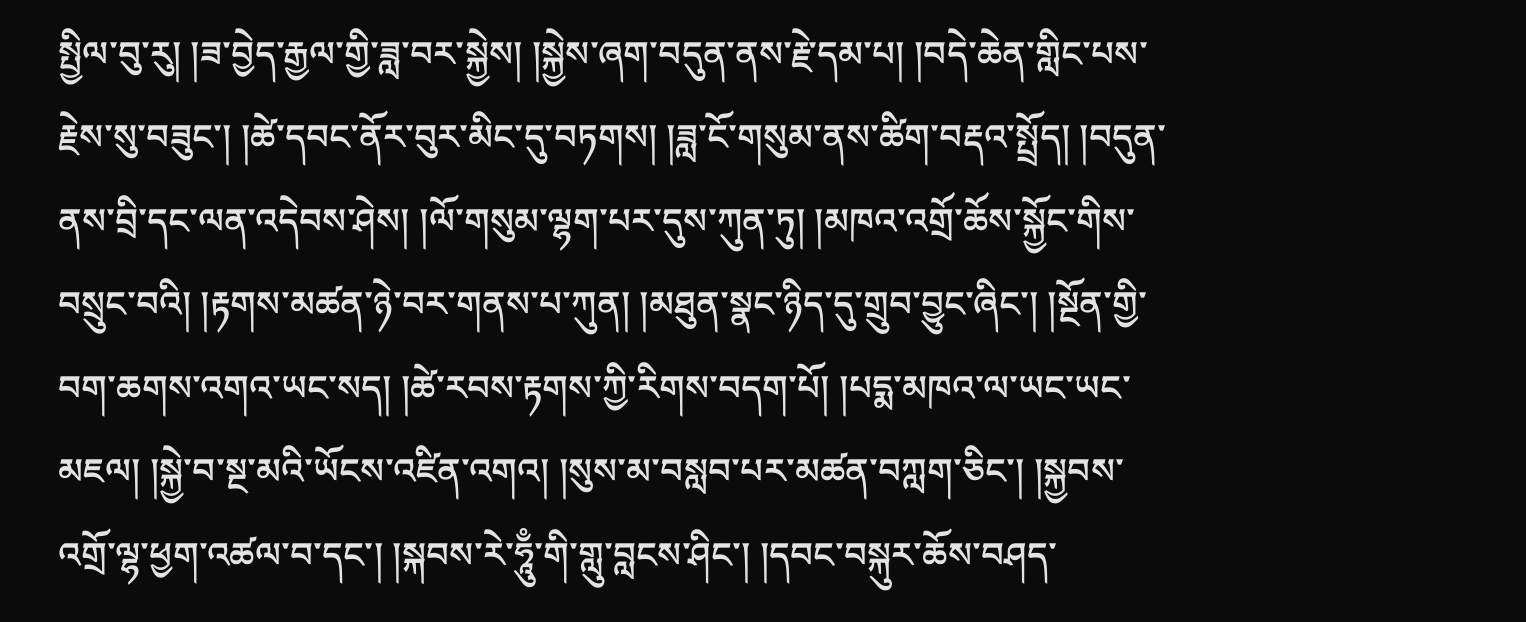སྤྱིལ་བུ་རུ། །ཟ་བྱེད་རྒྱལ་གྱི་ཟླ་བར་སྐྱེས། །སྐྱེས་ཞག་བདུན་ནས་རྗེ་དམ་པ། །བདེ་ཆེན་གླིང་པས་རྗེས་སུ་བཟུང་། །ཚེ་དབང་ནོར་བུར་མིང་དུ་བཏགས། །ཟླ་ངོ་གསུམ་ནས་ཚིག་བརྡའ་སྤྲོད། །བདུན་ནས་བྲི་དང་ལན་འདེབས་ཤེས། །ལོ་གསུམ་ལྷག་པར་དུས་ཀུན་ཏུ། །མཁའ་འགྲོ་ཆོས་སྐྱོང་གིས་བསྲུང་བའི། །རྟགས་མཚན་ཉེ་བར་གནས་པ་ཀུན། །མཐུན་སྣང་ཉིད་དུ་གྲུབ་བྱུང་ཞིང་། །སྔོན་གྱི་བག་ཆགས་འགའ་ཡང་སད། །ཚེ་རབས་རྟགས་ཀྱི་རིགས་བདག་པོ། །པདྨ་མཁའ་ལ་ཡང་ཡང་མཇལ། །སྐྱེ་བ་སྔ་མའི་ཡོངས་འཛིན་འགའ། །སུས་མ་བསླབ་པར་མཚན་བཀླག་ཅིང་། །སྐྱབས་འགྲོ་ལྷ་ཕྱག་འཚལ་བ་དང་། །སྐབས་རེ་ཧཱུྃ་གི་གླུ་བླངས་ཤིང་། །དབང་བསྐུར་ཆོས་བཤད་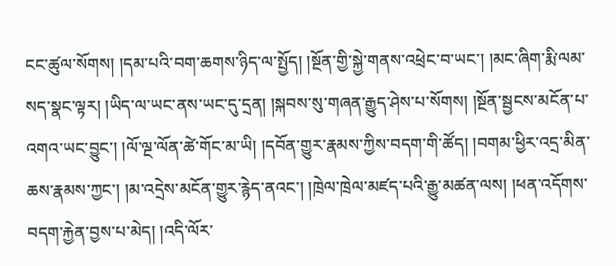ངང་ཚུལ་སོགས། །དམ་པའི་བག་ཆགས་ཉིད་ལ་སྤྱོད། །སྔོན་གྱི་སྐྱེ་གནས་འཕྲེང་བ་ཡང་། །མང་ཞིག་རྨི་ལམ་སད་སྣང་ལྟར། །ཡིད་ལ་ཡང་ནས་ཡང་དུ་དྲན། །སྐབས་སུ་གཞན་རྒྱུད་ཤེས་པ་སོགས། །སྔོན་སྦྱངས་མངོན་པ་འགའ་ཡང་བྱུང་། །ལོ་ལྔ་ལོན་ཚེ་གོང་མ་ཡི། །དབོན་གྱུར་རྣམས་ཀྱིས་བདག་གི་ཚོད། །བགམ་ཕྱིར་འདྲ་མིན་ཆས་རྣམས་ཀྱང་། །མ་འདྲེས་མངོན་གྱུར་རྙེད་ནའང་། །ཁྲེལ་ཁྲེལ་མཛད་པའི་རྒྱུ་མཚན་ལས། །ཕན་འདོགས་བདག་རྐྱེན་བྱས་པ་མེད། །འདི་ལོར་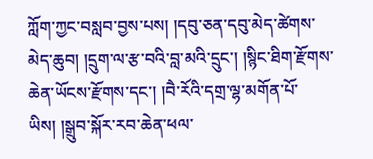ཀློག་ཀྱང་བསླབ་བྱས་པས། །དབུ་ཅན་དབུ་མེད་ཚེགས་མེད་ཆུབ། །དྲུག་ལ་རྩ་བའི་བླ་མའི་དྲུང་། །སྙིང་ཐིག་རྫོགས་ཆེན་ཡོངས་རྫོགས་དང་། །བཻ་རོའི་དགྲ་ལྷ་མགོན་པོ་ཡིས། །སྒྲུབ་སྐོར་རབ་ཆེན་ཕལ་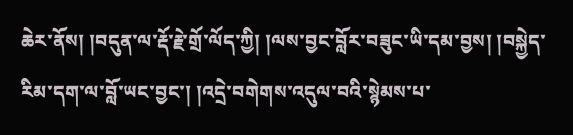ཆེར་ནོས། །བདུན་ལ་རྡོ་རྗེ་གྲོ་ལོད་ཀྱི། །ལས་བྱང་བློར་བཟུང་ཡི་དམ་བྱས། །བསྐྱེད་རིམ་དག་ལ་བློ་ཡང་བྱང་། །འདྲེ་བགེགས་འདུལ་བའི་སྙེམས་པ་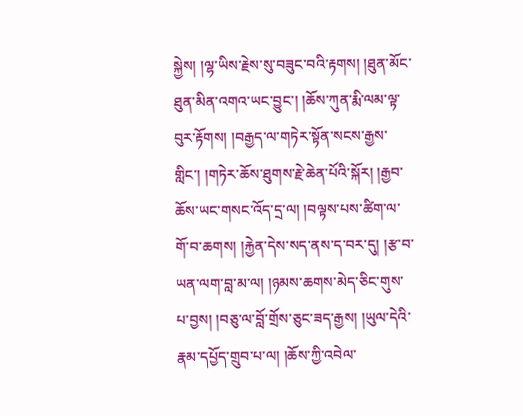སྐྱེས། །ལྷ་ཡིས་རྗེས་སུ་བཟུང་བའི་རྟགས། །ཐུན་མོང་ཐུན་མིན་འགའ་ཡང་བྱུང་། །ཆོས་ཀུན་རྨི་ལམ་ལྟ་བུར་རྟོགས། །བརྒྱད་ལ་གཏེར་སྟོན་སངས་རྒྱས་གླིང་། །གཏེར་ཆོས་ཐུགས་རྗེ་ཆེན་པོའི་སྐོར། །རྒྱབ་ཆོས་ཡང་གསང་འོད་དྲ་ལ། །བལྟས་པས་ཚིག་ལ་གོ་བ་ཆགས། །རྐྱེན་དེས་སད་ནས་ད་བར་དུ། །རྩ་བ་ཡན་ལག་བླ་མ་ལ། །ཉམས་ཆགས་མེད་ཅིང་གུས་པ་བྱས། །བཅུ་ལ་བློ་གྲོས་ཅུང་ཟད་རྒྱས། །ཡུལ་དེའི་རྣམ་དཔྱོད་གྲུབ་པ་ལ། །ཆོས་ཀྱི་འབེལ་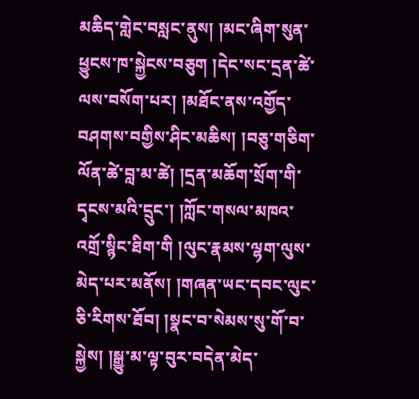མཆིད་གླེང་བསླང་ནུས། །མང་ཞིག་སུན་ཕྱུངས་ཁ་སྐྱེངས་བཅུག །དེང་སང་དྲན་ཚེ་ལས་བསོག་པར། །མཐོང་ནས་འགྱོད་བཤགས་བགྱིས་ཤིང་མཆིས། །བཅུ་གཅིག་ལོན་ཚེ་བླ་མ་ཚེ། །དྲན་མཆོག་སྲོག་གི་དྭངས་མའི་དྲུང་། །ཀློང་གསལ་མཁའ་འགྲོ་སྙིང་ཐིག་གི །ལུང་རྣམས་ལྷག་ལུས་མེད་པར་མནོས། །གཞན་ཡང་དབང་ལུང་ཅི་རིགས་ཐོབ། །སྣང་བ་སེམས་སུ་གོ་བ་སྐྱེས། །སྒྱུ་མ་ལྟ་བུར་བདེན་མེད་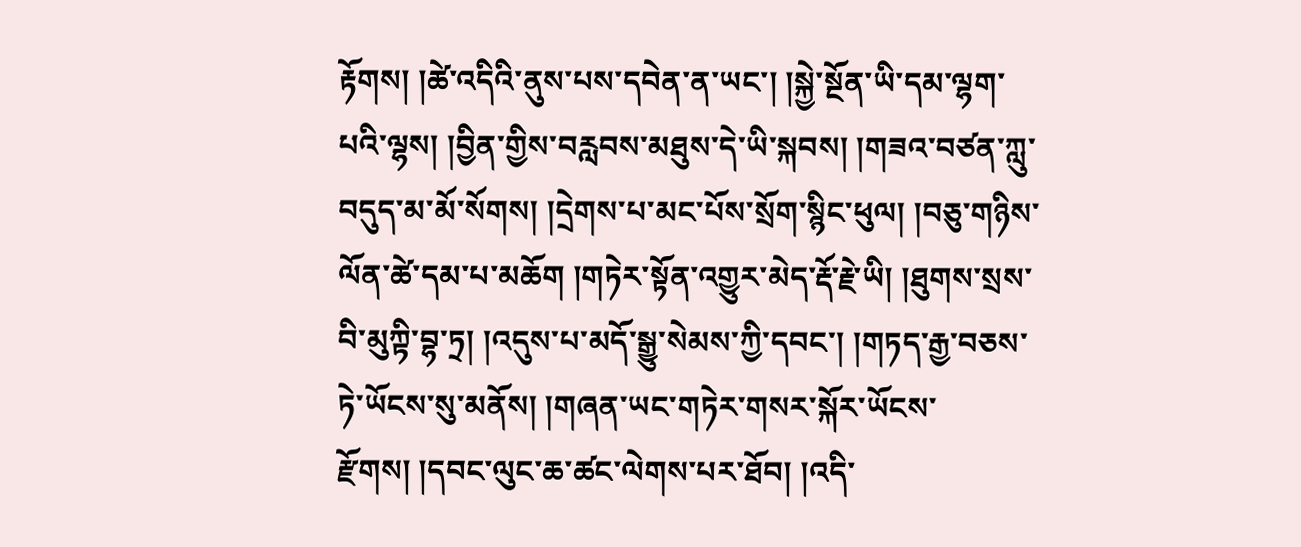རྟོགས། །ཚེ་འདིའི་ནུས་པས་དབེན་ན་ཡང་། །སྐྱེ་སྔོན་ཡི་དམ་ལྷག་པའི་ལྷས། །བྱིན་གྱིས་བརླབས་མཐུས་དེ་ཡི་སྐབས། །གཟའ་བཙན་ཀླུ་བདུད་མ་མོ་སོགས། །དྲེགས་པ་མང་པོས་སྲོག་སྙིང་ཕུལ། །བཅུ་གཉིས་ལོན་ཚེ་དམ་པ་མཆོག །གཏེར་སྟོན་འགྱུར་མེད་རྡོ་རྗེ་ཡི། །ཐུགས་སྲས་བི་མུཀྟི་བྷ་ཏྲ། །འདུས་པ་མདོ་སྒྱུ་སེམས་ཀྱི་དབང་། །གཏད་རྒྱ་བཅས་ཏེ་ཡོངས་སུ་མནོས། །གཞན་ཡང་གཏེར་གསར་སྐོར་ཡོངས་རྫོགས། །དབང་ལུང་ཆ་ཚང་ལེགས་པར་ཐོབ། །འདི་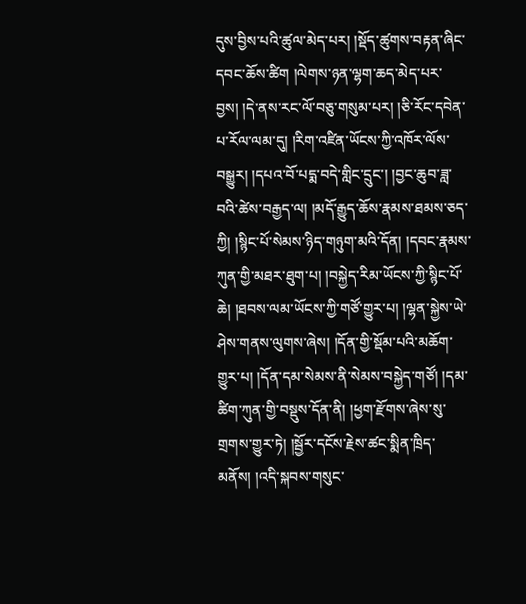དུས་བྱིས་པའི་ཚུལ་མེད་པར། །སྡོད་ཚུགས་བརྟན་ཞིང་དབང་ཆོས་ཚིག །ལེགས་ཉན་ལྷག་ཆད་མེད་པར་བྱས། །དེ་ནས་རང་ལོ་བཅུ་གསུམ་པར། །ཅི་རོང་དབེན་པ་རོལ་ལམ་དུ། །རིག་འཛིན་ཡོངས་ཀྱི་འཁོར་ལོས་བསྒྱུར། །དཔའ་བོ་པདྨ་བདེ་གླིང་དྲུང་། །བྱང་ཆུབ་ཟླ་བའི་ཚེས་བརྒྱད་ལ། །མདོ་རྒྱུད་ཆོས་རྣམས་ཐམས་ཅད་ཀྱི། །སྙིང་པོ་སེམས་ཉིད་གཉུག་མའི་དོན། །དབང་རྣམས་ཀུན་གྱི་མཐར་ཐུག་པ། །བསྐྱེད་རིམ་ཡོངས་ཀྱི་སྙིང་པོ་ཆེ། །ཐབས་ལམ་ཡོངས་ཀྱི་གཙོ་གྱུར་པ། །ལྷན་སྐྱེས་ཡེ་ཤེས་གནས་ལུགས་ཞེས། །དོན་གྱི་སྡོམ་པའི་མཆོག་གྱུར་པ། །དོན་དམ་སེམས་ནི་སེམས་བསྐྱེད་གཙོ། །དམ་ཚིག་ཀུན་གྱི་བསྡུས་དོན་ནི། །ཕྱག་རྫོགས་ཞེས་སུ་གྲགས་གྱུར་ཏེ། །སྦྱོར་དངོས་རྗེས་ཚང་སྨིན་ཁྲིད་མནོས། །འདི་སྐབས་གསུང་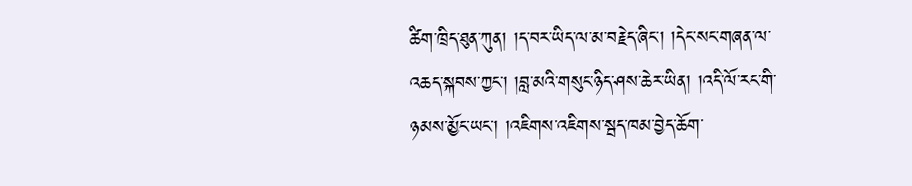ཚིག་ཁྲིད་ཐུན་ཀུན། །ད་བར་ཡིད་ལ་མ་བརྗེད་ཞིང་། །དེང་སང་གཞན་ལ་འཆད་སྐབས་ཀྱང་། །བླ་མའི་གསུང་ཉིད་ཤས་ཆེར་ཡིན། །འདི་ལོ་རང་གི་ཉམས་མྱོང་ཡང་། །འཇིགས་འཇིགས་སྦད་ཁམ་བྱེད་ཆོག་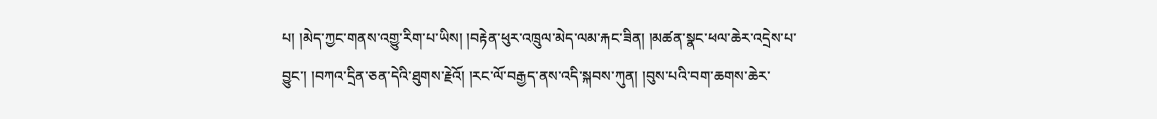པ། །མེད་ཀྱང་གནས་འགྱུ་རིག་པ་ཡིས། །བརྟེན་ཕུར་འཁྲུལ་མེད་ལམ་རྐང་ཟིན། །མཚན་སྣང་ཕལ་ཆེར་འདྲེས་པ་བྱུང་། །བཀའ་དྲིན་ཅན་དེའི་ཐུགས་རྗེའོ། །རང་ལོ་བརྒྱད་ནས་འདི་སྐབས་ཀུན། །བུས་པའི་བག་ཆགས་ཆེར་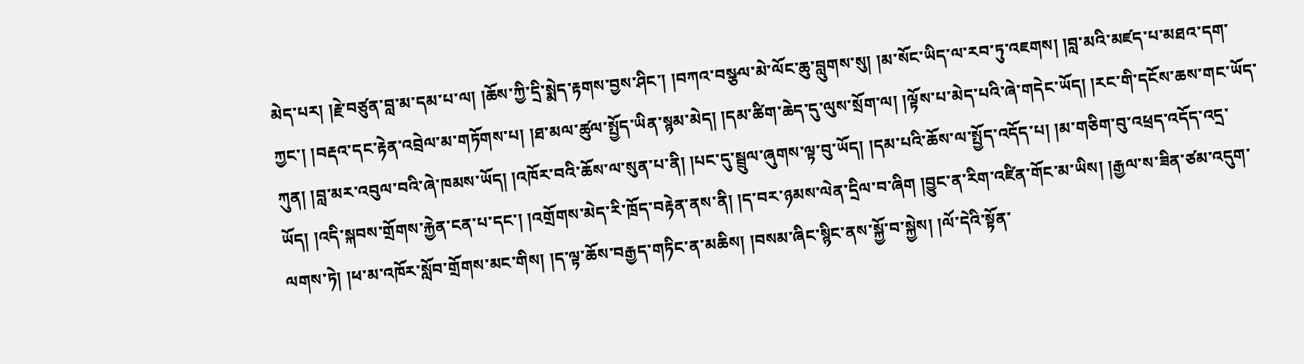མེད་པར། །རྗེ་བཙུན་བླ་མ་དམ་པ་ལ། །ཆོས་ཀྱི་དྲི་སྨེད་རྟགས་བྱས་ཤིང་། །བཀའ་བསྩལ་མེ་ལོང་ཆུ་བླུགས་སུ། །མ་སོང་ཡིད་ལ་རབ་ཏུ་འཇགས། །བླ་མའི་མཛད་པ་མཐའ་དག་ཀྱང་། །བརྡའ་དང་རྟེན་འབྲེལ་མ་གཏོགས་པ། །ཐ་མལ་ཚུལ་སྤྱོད་ཡིན་སྙམ་མེད། །དམ་ཚིག་ཆེད་དུ་ལུས་སྲོག་ལ། །ལྟོས་པ་མེད་པའི་ཞེ་གདེང་ཡོད། །རང་གི་དངོས་ཆས་གང་ཡོད་ཀུན། །བླ་མར་འབུལ་བའི་ཞེ་ཁམས་ཡོད། །འཁོར་བའི་ཆོས་ལ་སུན་པ་ནི། །པང་དུ་སྦྲུལ་ཞུགས་ལྟ་བུ་ཡོད། །དམ་པའི་ཆོས་ལ་སྤྱོད་འདོད་པ། །མ་གཅིག་བུ་འཕྲད་འདོད་འདྲ་ཡོད། །འདི་སྐབས་གྲོགས་རྐྱེན་ངན་པ་དང་། །འགྲོགས་མེད་རི་ཁྲོད་བརྟེན་ནས་ནི། །ད་བར་ཉམས་ལེན་དྲིལ་བ་ཞིག །བྱུང་ན་རིག་འཛིན་གོང་མ་ཡིས། །རྒྱལ་ས་ཟིན་ཙམ་འདུག་ལགས་ཏེ། །ཕ་མ་འཁོར་སློབ་གྲོགས་མང་གིས། །ད་ལྟ་ཆོས་བརྒྱད་གཏིང་ན་མཆིས། །བསམ་ཞིང་སྙིང་ནས་སྐྱོ་བ་སྐྱེས། །ལོ་དེའི་སྟོན་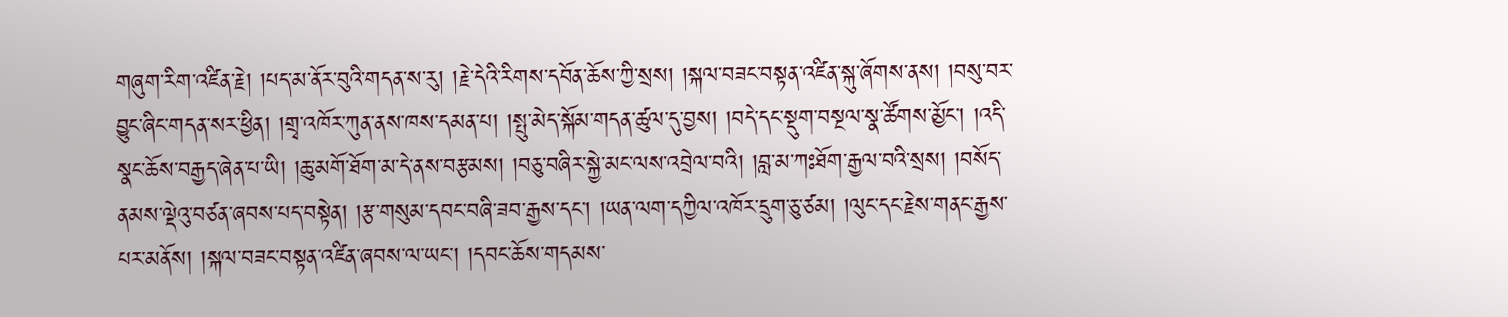གཞུག་རིག་འཛིན་རྗེ། །པད་མ་ནོར་བུའི་གདན་ས་རུ། །རྗེ་དེའི་རིགས་དབོན་ཆོས་ཀྱི་སྲས། །སྐལ་བཟང་བསྟན་འཛིན་སྐུ་ཞོགས་ནས། །བསུ་བར་བྱུང་ཞིང་གདན་སར་ཕྱིན། །གྲྭ་འཁོར་ཀུན་ནས་ཁས་དམན་པ། །སྤུ་མེད་སྐོམ་གདན་ཚུལ་དུ་བྱས། །བདེ་དང་སྡུག་བསྔལ་སྣ་ཚོགས་མྱོང་། །འདི་སྣང་ཆོས་བརྒྱད་ཞེན་པ་ཡི། །ཆུ་མགོ་ཐོག་མ་དེ་ནས་བརྩམས། །བཅུ་བཞིར་སྐྱེ་མང་ལས་འབྲེལ་བའི། །བླ་མ་ཀཿཐོག་རྒྱལ་བའི་སྲས། །བསོད་ནམས་ལྡེའུ་བཙན་ཞབས་པད་བསྟེན། །རྩ་གསུམ་དབང་བཞི་ཟབ་རྒྱས་དང་། །ཡན་ལག་དཀྱིལ་འཁོར་དྲུག་ཅུ་ཙམ། །ལུང་དང་རྗེས་གནང་རྒྱས་པར་མནོས། །སྐལ་བཟང་བསྟན་འཛིན་ཞབས་ལ་ཡང་། །དབང་ཆོས་གདམས་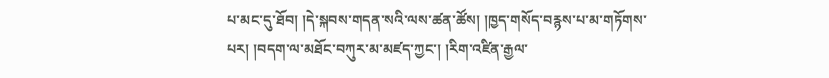པ་མང་དུ་ཐོབ། །དེ་སྐབས་གདན་སའི་ལས་ཚན་ཚོས། །ཁྱད་གསོད་བརྙས་པ་མ་གཏོགས་པར། །བདག་ལ་མཐོང་བཀུར་མ་མཛད་ཀྱང་། །རིག་འཛིན་རྒྱལ་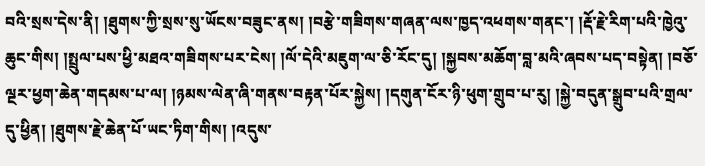བའི་སྲས་དེས་ནི། །ཐུགས་ཀྱི་སྲས་སུ་ཡོངས་བཟུང་ནས། །བརྩེ་གཟིགས་གཞན་ལས་ཁྱད་འཕགས་གནང་། །རྡོ་རྗེ་རིག་པའི་ཁྱེའུ་ཆུང་གིས། །སྤྲུལ་པས་ཕྱི་མཐའ་གཟིགས་པར་ངེས། །ལོ་དེའི་མཇུག་ལ་ཅི་རོང་དུ། །སྐྱབས་མཆོག་བླ་མའི་ཞབས་པད་བསྟེན། །བཅོ་ལྔར་ཕྱག་ཆེན་གདམས་པ་ལ། །ཉམས་ལེན་ཞི་གནས་བརྟན་པོར་སྐྱེས། །དགུན་ངོར་ཉི་ཕུག་གྲུབ་པ་རུ། །སྐྱེ་བདུན་སྒྲུབ་པའི་གྲལ་དུ་ཕྱིན། །ཐུགས་རྗེ་ཆེན་པོ་ཡང་ཏིག་གིས། །འདུས་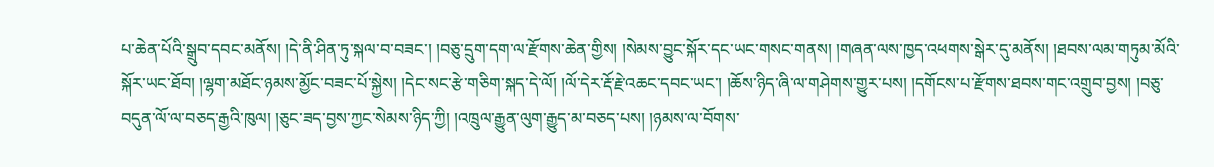པ་ཆེན་པོའི་སྒྲུབ་དབང་མནོས། །དེ་ནི་ཤིན་ཏུ་སྐལ་བ་བཟང་། །བཅུ་དྲུག་དག་ལ་རྫོགས་ཆེན་གྱིས། །སེམས་བྱུང་སྐོར་དང་ཡང་གསང་གནས། །གཞན་ལས་ཁྱད་འཕགས་སྒེར་དུ་མནོས། །ཐབས་ལམ་གཏུམ་མོའི་སྐོར་ཡང་ཐོབ། །ལྷག་མཐོང་ཉམས་མྱོང་བཟང་པོ་སྐྱེས། །དེང་སང་རྩེ་གཅིག་སྐད་དེ་ལོ། །ལོ་དེར་རྡོ་རྗེ་འཆང་དབང་ཡང་། །ཆོས་ཉིད་ཞི་ལ་གཤེགས་གྱུར་པས། །དགོངས་པ་རྫོགས་ཐབས་གང་འགྲུབ་བྱས། །བཅུ་བདུན་ལོ་ལ་བཅད་རྒྱའི་ཁུལ། །ཅུང་ཟད་བྱས་ཀྱང་སེམས་ཉིད་ཀྱི། །འཁྲུལ་རྒྱུན་ལུག་རྒྱུད་མ་བཅད་པས། །ཉམས་ལ་བོགས་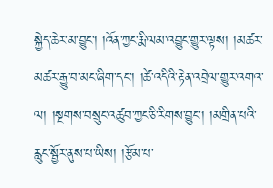སྐྱེད་ཆེར་མ་བྱུང་། །འོན་ཀྱང་རྨི་ལམ་འབྱུང་གྱུར་ལྟས། །མཚར་མཚར་རྒྱུ་བ་མང་ཞིག་དང་། །ཚེ་འདིའི་རྟེན་འབྲེལ་གྱུར་འགའ་ལ། །སྔགས་བསྲུང་འཚུབ་ཀྱང་ཅི་རིགས་བྱུང་། །མགྲིན་པའི་རླུང་སྦྱོར་ནུས་པ་ཡིས། །རྩོམ་པ་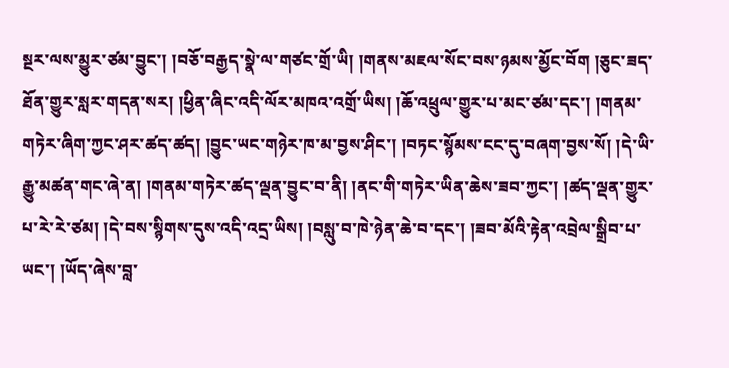སྔར་ལས་མྱུར་ཙམ་བྱུང་། །བཅོ་བརྒྱད་སྣེ་ལ་གཙང་གྲོ་ཡི། །གནས་མཇལ་སོང་བས་ཉམས་མྱོང་བོག །ཅུང་ཟད་ཐོན་གྱུར་སླར་གདན་སར། །ཕྱིན་ཞིང་འདི་ལོར་མཁའ་འགྲོ་ཡིས། །ཆོ་འཕྲུལ་གྱུར་པ་མང་ཙམ་དང་། །གནམ་གཏེར་ཞིག་ཀྱང་ཤར་ཚད་ཚད། །བྱུང་ཡང་གཉེར་ཁ་མ་བྱས་ཤིང་། །བཏང་སྙོམས་ངང་དུ་བཞག་བྱས་སོ། །དེ་ཡི་རྒྱུ་མཚན་གང་ཞེ་ན། །གནམ་གཏེར་ཚད་ལྡན་བྱུང་བ་ནི། །ནང་གི་གཏེར་ཡིན་ཆེས་ཟབ་ཀྱང་། །ཚད་ལྡན་གྱུར་པ་རེ་རེ་ཙམ། །དེ་བས་སྙིགས་དུས་འདི་འདྲ་ཡིས། །བསླུ་བ་ཁེ་ཉེན་ཆེ་བ་དང་། །ཟབ་མོའི་རྟེན་འབྲེལ་སྒྲིབ་པ་ཡང་། །ཡོད་ཞེས་བླ་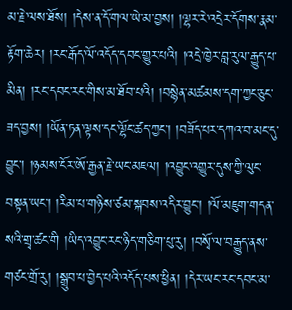མ་རྗེ་ལས་ཐོས། །དེས་ན་དོ་གལ་ཡེ་མ་བྱས། །ལྷར་རེ་འདྲེར་དོགས་རྣམ་རྟོག་ཆེར། །རང་རྒོད་ལོ་འདོད་དབང་གྱུར་པའི། །འདྲེ་ཁྱེར་བླ་རུལ་རྒྱུད་པ་མིན། །རང་དབང་རང་གིས་མ་ཐོབ་པའི། །བསྙེན་མཚམས་དག་ཀྱང་ཅུང་ཟད་བྱས། །ཡོན་ཏན་ལྟས་དང་ལྷོང་ཚད་ཀྱང་། །བཟོད་པར་དཀའ་བ་མང་དུ་བྱུང་། །ཉམས་ངོར་ཨོ་རྒྱན་རྗེ་ཡང་མཇལ། །འབྱུང་འགྱུར་དུས་ཀྱི་ལུང་བསྟན་ཡང་། །རིམ་པ་གཉིས་ཙམ་སྐབས་འདིར་བྱུང་། །ལོ་མཇུག་གདན་སའི་གྲྭ་ཚང་གི །ཡིད་འབྱུང་རང་ཉིད་གཅིག་པུ་རུ། །བསྭོ་ལ་བརྒྱུད་ནས་གཙང་གྲོ་རུ། །སྒྲུབ་པ་བྱེད་པའི་འདོད་པས་ཕྱིན། །དེར་ཡང་རང་དབང་མ་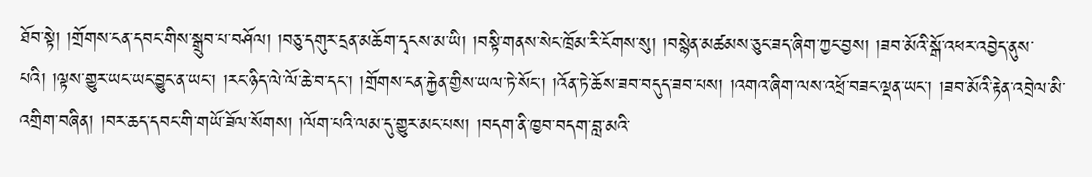ཐོབ་སྟེ། །གྲོགས་ངན་དབང་གིས་སྒྲུབ་པ་བཤོལ། །བཅུ་དགུར་དྲན་མཆོག་དྭངས་མ་ཡི། །བསྟི་གནས་སེང་ཁྲོམ་རི་ངོགས་སུ། །བསྙེན་མཚམས་ཅུང་ཟད་ཞིག་ཀྱང་བྱས། །ཟབ་མོའི་སྒོ་འཕར་འབྱེད་ནུས་པའི། །ལྟས་གྱུར་ཡང་ཡང་བྱུང་ན་ཡང་། །རང་ཉིད་ལེ་ལོ་ཆེ་བ་དང་། །གྲོགས་ངན་རྐྱེན་གྱིས་ཡལ་ཏེ་སོང་། །འོན་ཏེ་ཆོས་ཟབ་བདུད་ཟབ་པས། །འགའ་ཞིག་ལས་འཕྲོ་བཟང་ལྡན་ཡང་། །ཟབ་མོའི་རྟེན་འབྲེལ་མི་འགྲིག་བཞིན། །བར་ཆད་དབང་གི་གཡོ་ཟོལ་སོགས། །ལོག་པའི་ལམ་དུ་གྱུར་མང་པས། །བདག་ནི་ཁྱབ་བདག་བླ་མའི་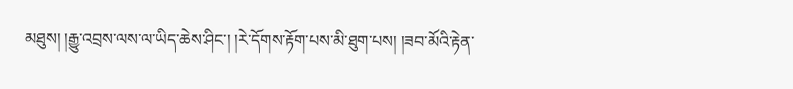མཐུས། །རྒྱུ་འབྲས་ལས་ལ་ཡིད་ཆེས་ཤིང་། །རེ་དོགས་རྟོག་པས་མི་ཐུག་པས། །ཟབ་མོའི་རྟེན་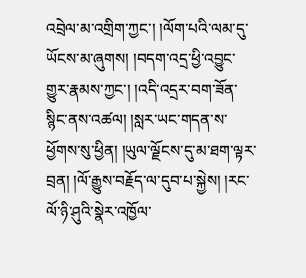འབྲེལ་མ་འགྲིག་ཀྱང་། །ལོག་པའི་ལམ་དུ་ཡོངས་མ་ཞུགས། །བདག་འདྲ་ཕྱི་འབྱུང་གྱུར་རྣམས་ཀྱང་། །འདི་འདྲར་བག་ཟོན་སྙིང་ནས་འཚལ། །སླར་ཡང་གདན་ས་ཕྱོགས་སུ་ཕྱིན། །ཡུལ་ལྗོངས་དུ་མ་ཐག་ལྟར་བྲན། །ལོ་རྒྱུས་བརྗོད་ལ་དུབ་པ་སྐྱེས། །རང་ལོ་ཉི་ཤུའི་སྣེར་འཁྱོལ་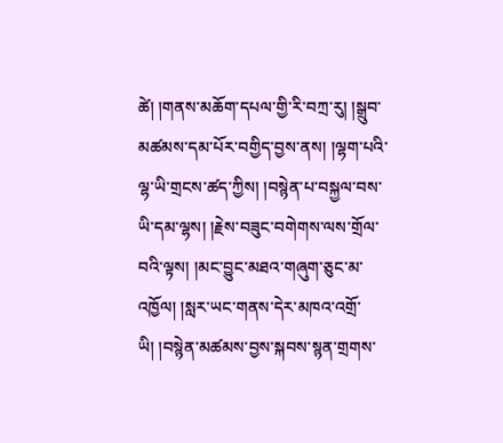ཚེ། །གནས་མཆོག་དཔལ་གྱི་རི་བཀྲ་རུ། །སྒྲུབ་མཚམས་དམ་པོར་བགྱིད་བྱས་ནས། །ལྷག་པའི་ལྷ་ཡི་གྲངས་ཚད་ཀྱིས། །བསྙེན་པ་བསྐྱལ་བས་ཡི་དམ་ལྷས། །རྗེས་བཟུང་བགེགས་ལས་གྲོལ་བའི་ལྟས། །མང་བྱུང་མཐའ་གཞུག་ཅུང་མ་འཁྱོལ། །སླར་ཡང་གནས་དེར་མཁའ་འགྲོ་ཡི། །བསྙེན་མཚམས་བྱས་སྐབས་སྙན་གྲགས་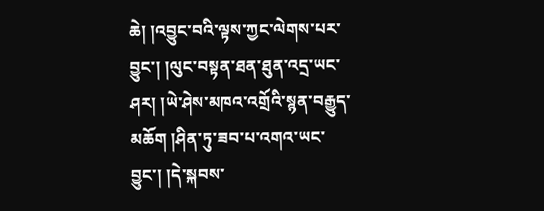ཆེ། །འབྱུང་བའི་ལྟས་ཀྱང་ལེགས་པར་བྱུང་། །ལུང་བསྟན་ཐན་ཐུན་འདྲ་ཡང་ཤར། །ཡེ་ཤེས་མཁའ་འགྲོའི་སྙན་བརྒྱུད་མཆོག །ཤིན་ཏུ་ཟབ་པ་འགའ་ཡང་བྱུང་། །དེ་སྐབས་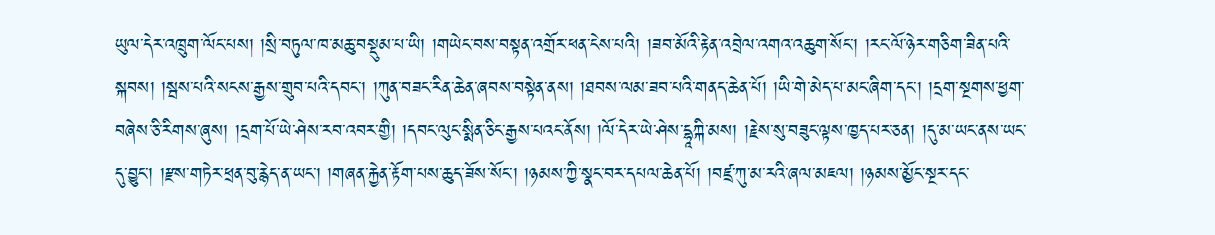ཡུལ་དེར་འཁྲུག་ལོང་པས། །སྲི་བཏུལ་ཁ་མཆུ་བསྡུམ་པ་ཡི། །གཡེང་བས་བསྟན་འགྲོར་ཕན་ངེས་པའི། །ཟབ་མོའི་རྟེན་འབྲེལ་འགའ་འཆུག་སོང་། །རང་ལོ་ཉེར་གཅིག་ཟིན་པའི་སྐབས། །སྦས་པའི་སངས་རྒྱས་གྲུབ་པའི་དབང་། །ཀུན་བཟང་རིན་ཆེན་ཞབས་བསྟེན་ནས། །ཐབས་ལམ་ཟབ་པའི་གནད་ཆེན་པོ། །ཡི་གེ་མེད་པ་མང་ཞིག་དང་། །དྲག་སྔགས་ཕྱག་བཞེས་ཅི་རིགས་ཞུས། །དྲག་པོ་ཡེ་ཤེས་རབ་འབར་གྱི། །དབང་ལུང་སྨིན་ཅིང་རྒྱས་པའང་ནོས། །ལོ་དེར་ཡེ་ཤེས་དྷཱཀྐི་མས། །རྗེས་སུ་བཟུང་ལྟས་ཁྱད་པར་ཅན། །དུ་མ་ཡང་ནས་ཡང་དུ་བྱུང་། །རྫས་གཏེར་ཕྲན་བུ་རྙེད་ན་ཡང་། །གཞན་རྐྱེན་རྟོག་པས་ཆུད་ཟོས་སོང་། །ཉམས་ཀྱི་སྣང་བར་དཔལ་ཆེན་པོ། །བཛྲ་ཀུ་མ་རའི་ཞལ་མཇལ། །ཉམས་མྱོང་སྔར་དང་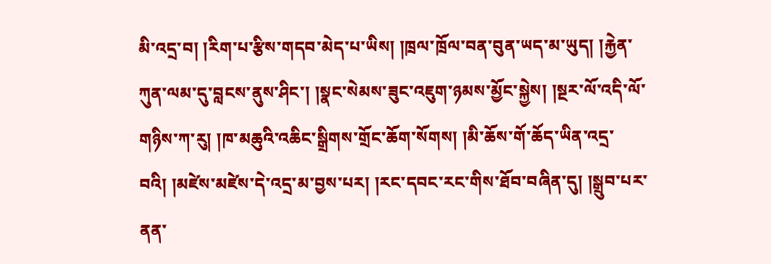མི་འདྲ་བ། །རིག་པ་རྩིས་གདབ་མེད་པ་ཡིས། །ཁྲལ་ཁྲོལ་བན་བུན་ཡད་མ་ཡུད། །རྐྱེན་ཀུན་ལམ་དུ་བླངས་ནུས་ཤིང་། །སྣང་སེམས་ཟུང་འཇུག་ཉམས་མྱོང་སྐྱེས། །སྔར་ལོ་འདི་ལོ་གཉིས་ཀ་རུ། །ཁ་མཆུའི་འཆིང་སྒྲིགས་གྲོང་ཆོག་སོགས། །མི་ཆོས་གོ་ཆོད་ཡིན་འདྲ་བའི། །མཛེས་མཛེས་དེ་འདྲ་མ་བྱས་པར། །རང་དབང་རང་གིས་ཐོབ་བཞིན་དུ། །སྒྲུབ་པར་ནན་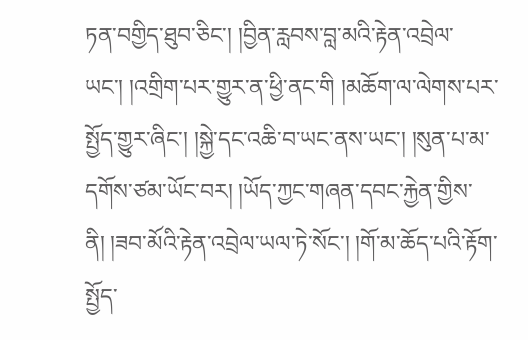ཏན་བགྱིད་ཐུབ་ཅིང་། །བྱིན་རླབས་བླ་མའི་རྟེན་འབྲེལ་ཡང་། །འགྲིག་པར་གྱུར་ན་ཕྱི་ནང་གི །མཆོག་ལ་ལེགས་པར་སྤྱོད་གྱུར་ཞིང་། །སྐྱེ་དང་འཆི་བ་ཡང་ནས་ཡང་། །སུན་པ་མ་དགོས་ཙམ་ཡོང་བར། །ཡོད་ཀྱང་གཞན་དབང་རྐྱེན་གྱིས་ནི། །ཟབ་མོའི་རྟེན་འབྲེལ་ཡལ་ཏེ་སོང་། །གོ་མ་ཆོད་པའི་རྟོག་སྤྱོད་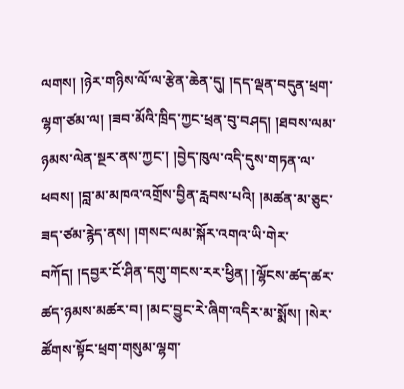ལགས། །ཉེར་གཉིས་ལོ་ལ་རྩེན་ཆེན་དུ། །དད་ལྡན་བདུན་ཕྲག་ལྷག་ཙམ་ལ། །ཟབ་མོའི་ཁྲིད་ཀྱང་ཕྲན་བུ་བཤད། །ཐབས་ལམ་ཉམས་ལེན་སྔར་ནས་ཀྱང་། །བྱེད་ཁུལ་འདི་དུས་གཏན་ལ་ཕབས། །བླ་མ་མཁའ་འགྲོས་བྱིན་རླབས་པའི། །མཚན་མ་ཅུང་ཟད་ཙམ་རྙེད་ནས། །གསང་ལམ་སྐོར་འགའ་ཡི་གེར་བཀོད། །དབྱར་ངོ་ཤིན་དགུ་གངས་རར་ཕྱིན། །ལྷོངས་ཚད་ཚར་ཚད་ཉམས་མཚར་བ། །མང་བྱུང་རེ་ཞིག་འདིར་མ་སྨོས། །སེར་ཚོགས་སྟོང་ཕྲག་གསུམ་ལྷག་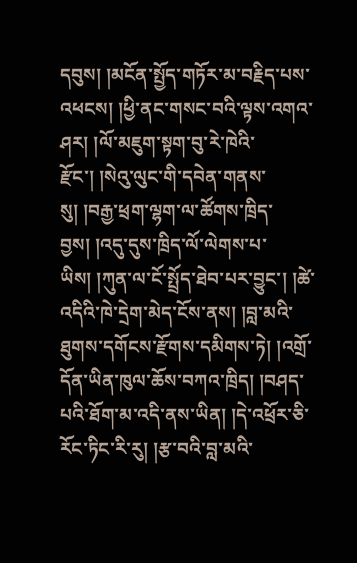དབུས། །མངོན་སྤྱོད་གཏོར་མ་བརྗིད་པས་འཕངས། །ཕྱི་ནང་གསང་བའི་ལྟས་འགའ་ཤར། །ལོ་མཇུག་སྟག་བུ་རེ་ཁེའི་རྫོང་། །སེའུ་ལུང་གི་དབེན་གནས་སུ། །བརྒྱ་ཕྲག་ལྷག་ལ་ཚོགས་ཁྲིད་བྱས། །འདུ་དུས་ཁྲིད་ལོ་ལེགས་པ་ཡིས། །ཀུན་ལ་ངོ་སྤྲོད་ཐེབ་པར་བྱུང་། །ཚེ་འདིའི་ཁེ་དྲེག་མེད་ངོས་ནས། །བླ་མའི་ཐུགས་དགོངས་རྫོགས་དམིགས་ཏེ། །འགྲོ་དོན་ཡིན་ཁུལ་ཆོས་བཀའ་ཁྲིད། །བཤད་པའི་ཐོག་མ་འདི་ནས་ཡིན། །དེ་འཕྲོར་ཅི་རོང་ཏིང་རི་རུ། །རྩ་བའི་བླ་མའི་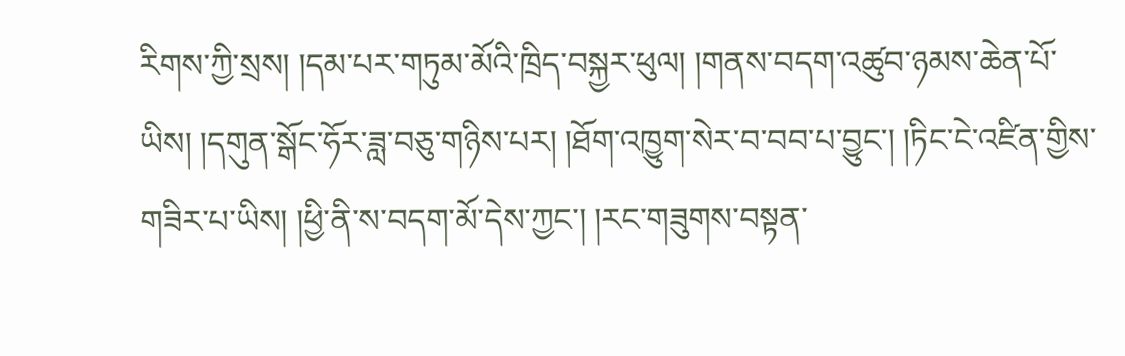རིགས་ཀྱི་སྲས། །དམ་པར་གཏུམ་མོའི་ཁྲིད་བསྐྱར་ཕུལ། །གནས་བདག་འཚུབ་ཉམས་ཆེན་པོ་ཡིས། །དགུན་སྒོང་ཧོར་ཟླ་བཅུ་གཉིས་པར། །ཐོག་འཁྱུག་སེར་བ་བབ་པ་བྱུང་། །ཏིང་ངེ་འཛིན་གྱིས་གཟིར་པ་ཡིས། །ཕྱི་ནི་ས་བདག་མོ་དེས་ཀྱང་། །རང་གཟུགས་བསྟན་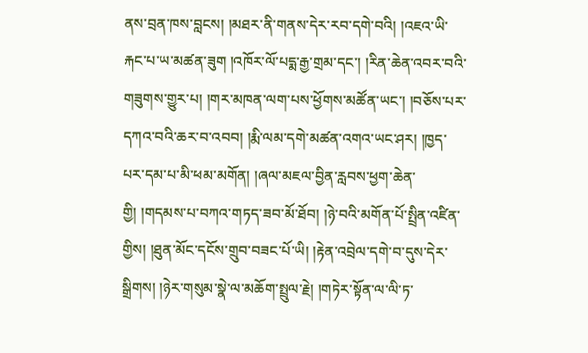ནས་བྲན་ཁས་བླངས། །མཐར་ནི་གནས་དེར་རབ་དགེ་བའི། །འཇའ་ཡི་རྐང་པ་ཡ་མཚན་ཟུག །འཁོར་ལོ་པདྨ་རྒྱ་གྲམ་དང་། །རིན་ཆེན་འབར་བའི་གཟུགས་གྱུར་པ། །གར་མཁན་ལག་པས་ཕྱོགས་མཚོན་ཡང་། །བཅོས་པར་དཀའ་བའི་ཆར་བ་འབབ། །རྨི་ལམ་དགེ་མཚན་འགའ་ཡང་ཤར། །ཁྱད་པར་དམ་པ་མི་ཕམ་མགོན། །ཞལ་མཇལ་བྱིན་རླབས་ཕྱག་ཆེན་གྱི། །གདམས་པ་བཀའ་གཏད་ཟབ་མོ་ཐོབ། །ཉེ་བའི་མགོན་པོ་སྤྲིན་འཛིན་གྱིས། །ཐུན་མོང་དངོས་གྲུབ་བཟང་པོ་ཡི། །རྟེན་འབྲེལ་དགེ་བ་དུས་དེར་སྒྲིགས། །ཉེར་གསུམ་སྣེ་ལ་མཆོག་སྤྲུལ་རྗེ། །གཏེར་སྟོན་ལ་ལི་ཏ་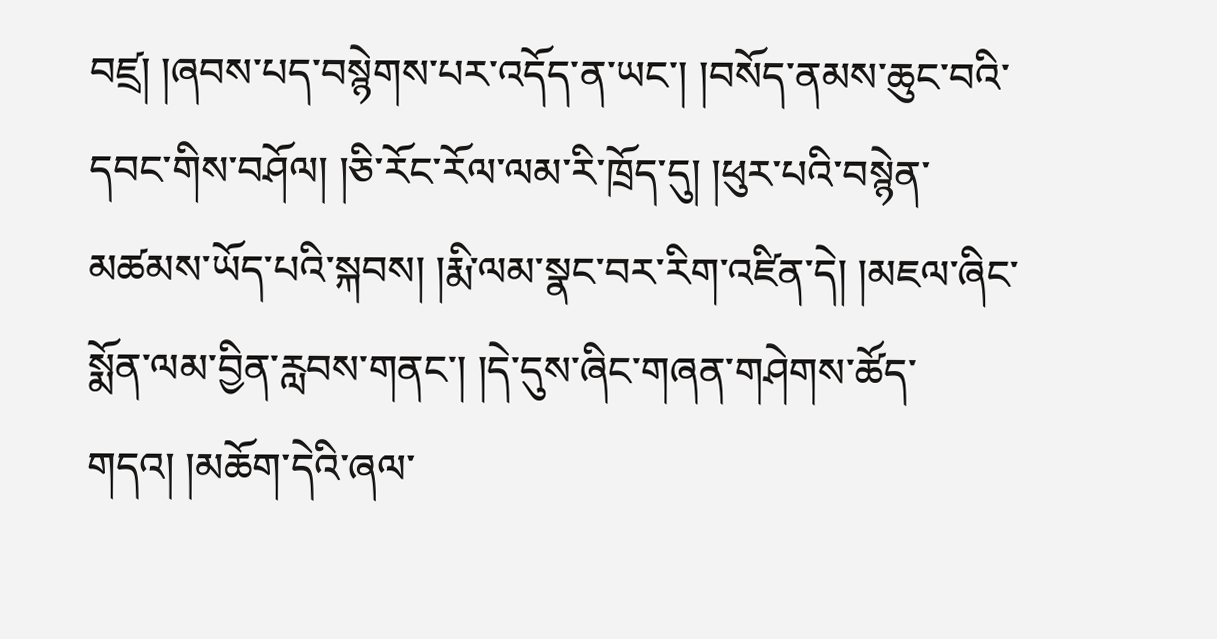བཛྲ། །ཞབས་པད་བསྙེགས་པར་འདོད་ན་ཡང་། །བསོད་ནམས་ཆུང་བའི་དབང་གིས་བཤོལ། །ཅི་རོང་རོལ་ལམ་རི་ཁྲོད་དུ། །ཕུར་པའི་བསྙེན་མཚམས་ཡོད་པའི་སྐབས། །རྨི་ལམ་སྣང་བར་རིག་འཛིན་དེ། །མཇལ་ཞིང་སྨོན་ལམ་བྱིན་རླབས་གནང་། །དེ་དུས་ཞིང་གཞན་གཤེགས་ཚོད་གདའ། །མཆོག་དེའི་ཞལ་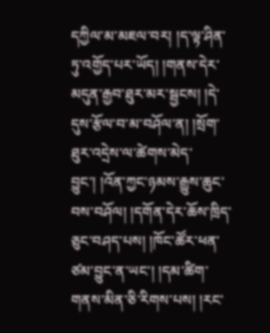དཀྱིལ་མ་མཇལ་བར། །ད་ལྟ་ཤིན་ཏུ་འགྱོད་པར་ཡོད། །གནས་དེར་མདུན་རྒྱབ་ཐུར་མར་སྦྱངས། །དེ་དུས་རྩོལ་བ་མ་བཤོལ་ན། །སྲོག་ཐུར་འདྲེས་ལ་ཚེགས་མེད་བྱུང་། །འོན་ཀྱང་ཉམས་རྒྱུས་ཆུང་བས་བཤོལ། །དགོན་དེར་ཆོས་ཁྲིད་ཅུང་བཤད་པས། །ཁོང་ཚོར་ཕན་ཙམ་བྱུང་ན་ཡང་། །དམ་ཚིག་གནས་མིན་ཅི་རིགས་པས། །རང་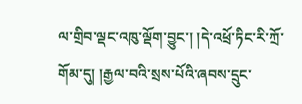ལ་གྲིབ་ལྡང་འཁུ་ལྡོག་བྱུང་། །དེ་འཕྲོ་ཏིང་རི་ཀྲོ་གོམ་དུ། །རྒྱལ་བའི་སྲས་པོའི་ཞབས་དྲུང་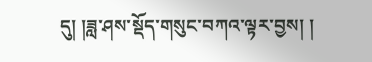དུ། །ཟླ་ཤས་སྡོད་གསུང་བཀའ་ལྟར་བྱས། །